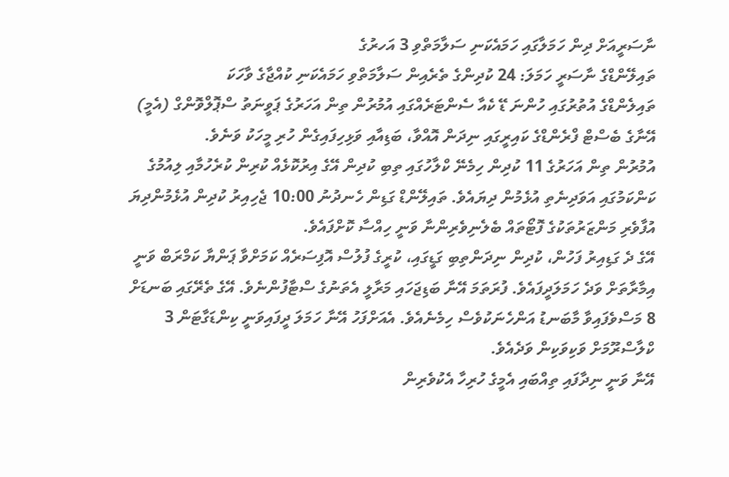ނާސަރީއަށް ދިން ހަމަލާގައި ހަމައެކަނި ސަލާމަތްވި 3 އަހރުގެ
ތައިލޭންޑްގެ ނާސަރީ ހަމަލަ: 24 ކުދިންގެ ތެރެއިން ސަލާމަތްވި ހަމައެކަނި ކުއްޖާގެ ވާހަކަ
ތައިލެންޑްގެ އުތުރުގައި ހުންނަ ޑޭ ކެއާ ސެންޓަރެއްގައި އުމުރުން ތިން އަހަރުގެ ޕަވީނަތު ސްޕޮލްވޮންގް (އެމީ) އޭނާގެ ބެސްޓް ފްރެންޑްގެ ކައިރީގައި ނިދަން އޮއްވާ، ބަޑިއާއި ވަޅިހިފައިގެން ހުރި މީހަކު ވަނެވެ.
އުމުރުން ތިން އަހަރުގެ 11 ކުދިން ހިމެނޭ ކްލާހުގައި ތިބި ކުދިން އޭގެ އިރުކޮޅެއް ކުރިން ކުރެހުމާއި ލިއުމުގެ ކަންކަމުގައި އަވަދިނެތި އުޅެމުން ދިޔައެވެ. ތައިލޭންޑް ގަޑިން ހެނދުނު 10:00 ޖެހިއިރު ކުދިން އުޅެމުންދިޔަ އުފާވެރި މަންޒަރުތަކުގެ ފޮޓޯތައް ބެލެނިވެރިންނާ ވަނީ ހިއްސާ ކޮށްފައެވެ.
އޭގެ ދެ ގަޑިއިރު ފަހުން، ކުދިން ނިދަންތިބި ގަޑީގައި، ކުރީގެ ފުލުސް އޮފިސަރެއް ކަމަށްވާ ޕަންޔާ ކަމްރަބް ވަނީ އިމާރާތަށް ވަދެ ހަމަލަދީފައެވެ. ފުރަތަމަ އޭނާ ބަޑިޖަހައި މަރާލީ އެތަނުގެ ސްޓާފުންނެވެ. އޭގެ ތެރޭގައި ބަނޑަށް 8 މަސްވެފައިވާ މާބަނޑު އަންހެނަކުވެސް ހިމެނެއެވެ. އެއަށްފަހު އޭނާ ހަމަލަ ދީފައިވަނީ ކިންޑަގާޓަން 3 ކްލާސްރޫމަށް ވަކިވަކިން ވަދެއެވެ.
އޭނާ ވަނީ ނިދާފައި ތިއްބައި އެމީގެ ހުރިހާ އެކުވެރިން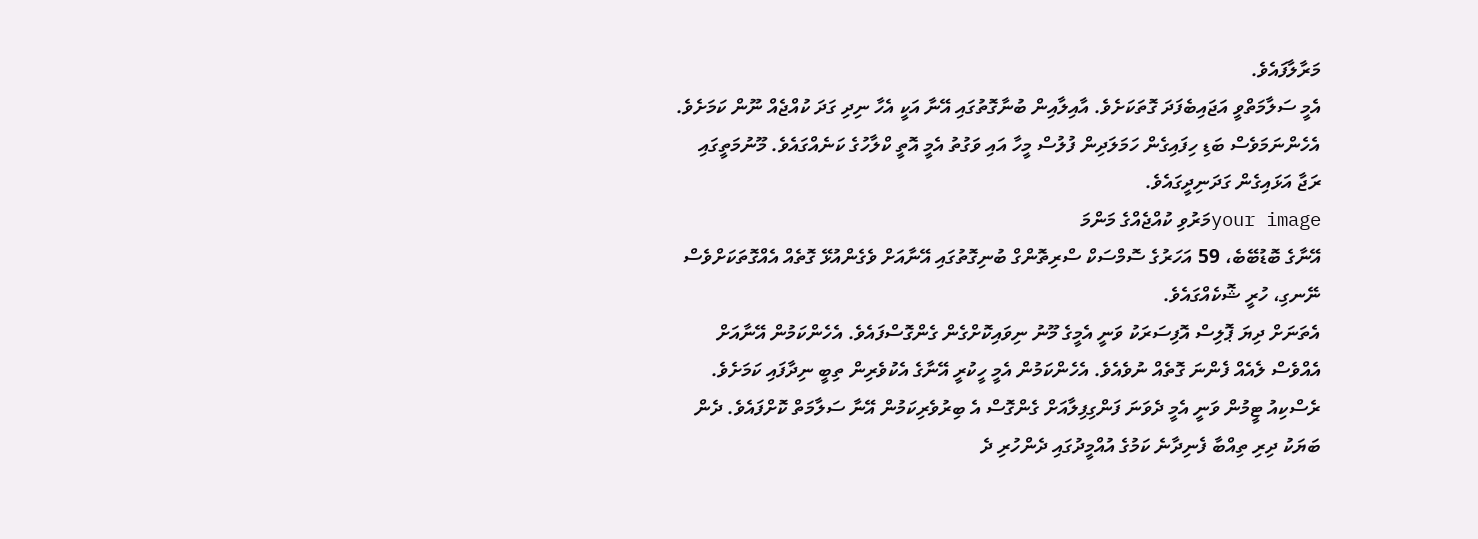މަރާލާފައެވެ.
އެމީ ސަލާމަތްވީ އަޖައިބެފަދަ ގޮތަކަށެވެ. އާއިލާއިން ބުނާގޮތުގައި އޭނާ އަކީ އެހާ ނިދި ގަދަ ކުއްޖެއް ނޫން ކަމަށެވެ. އެހެންނަމަވެސް ބަޑި ހިފައިގެން ހަމަލަދިން ފުލުސް މީހާ އައި ވަގުތު އެމީ އޮތީ ކްލާހުގެ ކަނެއްގައެވެ. މޫނުމަތީގައި ރަޖާ އަޅައިގެން ގަދަނިދީގައެވެ.
your imageމަރުވި ކުއްޖެއްގެ މަންމަ
އޭނާގެ ބޮޑުބޭބެ، 59 އަހަރުގެ ސޮމްސަކް ސްރިތޮންގް ބުނިގޮތުގައި އޭނާއަށް ވެގެންއުޅޭ ގޮތެއް އެއްގޮތަކަށްވެސް ނޭނގި، ހުރީ ޝޮކެއްގައެވެ.
އެތަނަށް ދިޔަ ޕޮލިސް އޮފިސަރަކު ވަނީ އެމީގެ މޫނު ނިވައިކޮށްގެން ގެންގޮސްފައެވެ. އެހެންކަމުން އޭނާއަށް އެއްވެސް ލެއެއް ފެންނަ ގޮތެއް ނުވެއެވެ. އެހެންކަމުން އެމީ ހީކުރީ އޭނާގެ އެކުވެރިން ތިބީ ނިދާފައި ކަމަށެވެ.
ރެސްކިއު ޓީމުން ވަނީ އެމީ ދެވަނަ ފަންގިފިލާއަށް ގެންގޮސް އެ ބިރުވެރިކަމުން އޭނާ ސަލާމަތް ކޮށްފައެވެ. ދެން ބަޔަކު ދިރި ތިއްބާ ފެނިދާނެ ކަމުގެ އުއްމީދުގައި ދެންހުރި ދެ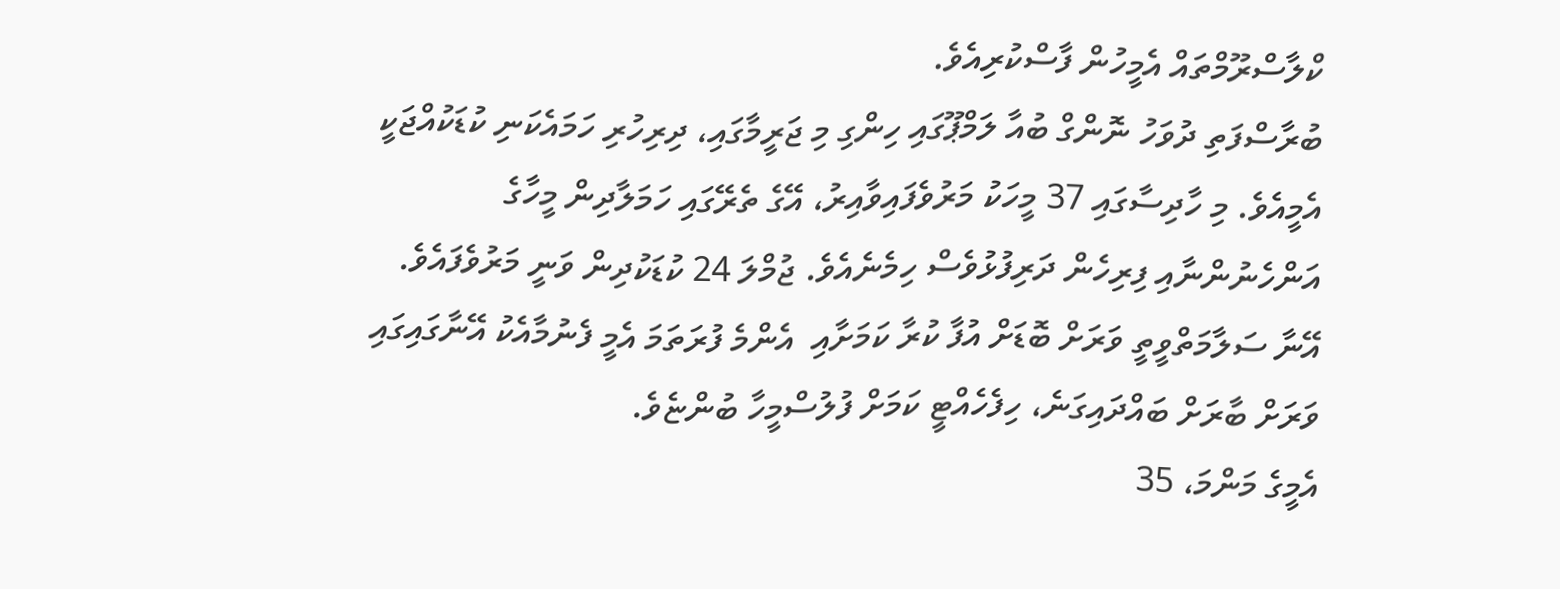ކްލާސްރޫމްތައް އެމީހުން ފާސްކުރިއެވެ.
ބުރާސްފަތި ދުވަހު ނޮންގް ބުއާ ލަމްޕޫގައި ހިންގި މި ޖަރީމާގައި، ދިރިހުރި ހަމައެކަނި ކުޑަކުއްޖަކީ އެމީއެވެ. މި ހާދިސާގައި 37 މީހަކު މަރުވެފައިވާއިރު، އޭގެ ތެރޭގައި ހަމަލާދިން މީހާގެ އަންހެނުންނާއި ފިރިހެން ދަރިފުޅުވެސް ހިމެނެއެވެ. ޖުމްލަ 24 ކުޑަކުދިން ވަނީ މަރުވެފައެވެ.
އޭނާ ސަލާމަތްވީތީ ވަރަށް ބޮޑަށް އުފާ ކުރާ ކަމަށާއި  އެންމެ ފުރަތަމަ އެމީ ފެނުމާއެކު އޭނާގައިގައި ވަރަށް ބާރަށް ބައްދައިގަނެ، ހިފެހެއްޓީ ކަމަށް ފުލުސްމީހާ ބުންޏެވެ.
އެމީގެ މަންމަ، 35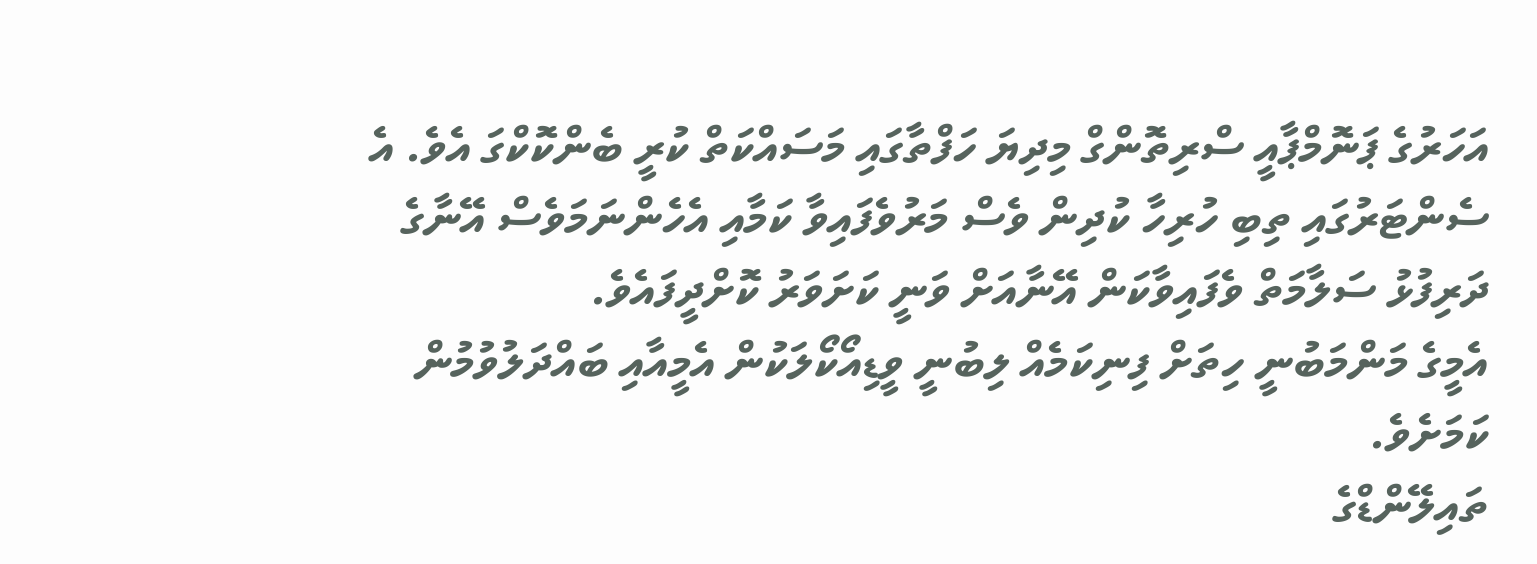އަހަރުގެ ޕަނޮމްޕާއީ ސްރިތޮންގް މިދިޔަ ހަފްތާގައި މަސައްކަތް ކުރީ ބެންކޮކްގަ އެވެ. އެ ސެންޓަރުގައި ތިބި ހުރިހާ ކުދިން ވެސް މަރުވެފައިވާ ކަމާއި އެހެންނަމަވެސް އޭނާގެ ދަރިފުޅު ސަލާމަތް ވެފައިވާކަން އޭނާއަށް ވަނީ ކަށަވަރު ކޮށްދީފައެވެ.
އެމީގެ މަންމަބުނީ ހިތަށް ފިނިކަމެއް ލިބުނީ ވީޑިއޯކޯލަކުން އެމީއާއި ބައްދަލުވުމުން ކަމަށެވެ.
ތައިލޭންޑްގެ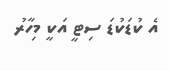އެ ކުޑަކުޑަ ސިޓީ އަކީ މިހާރު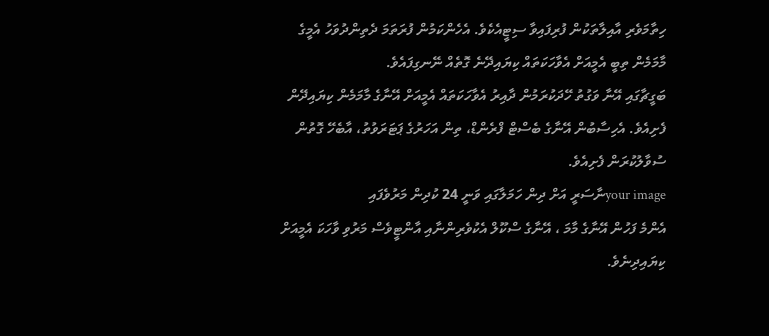ހިތާމަވެރި އާއިލާތަކުން ފުރިފައިވާ ސިޓީއެކެވެ. އެހެންކަމުން ފުރަތަމަ ދެތިންދުވަހު އެމީގެ މާމަމެން ތިބީ އެމީއަށް އެވާހަކަތައް ކިޔައިދޭނެ ގޮތެއް ނޭނގިފައެވެ.
ބަގީޗާގައި އޭނާ ވަގުތު ހޭދަކުރަމުން ދާއިރު އެވާހަކަތައް އެމީއަށް އޭނާގެ މާމަމެން ކިޔައިދޭން ފެށިއެވެ. އެހިސާބުން އޭނާގެ ބެސްޓް ފްރެންޑް، ތިން އަހަރުގެ ޕަޓަރަވުތު، އާބެހޭ ގޮތުން ސުވާލުކުރަން ފެށިއެވެ.
your imageނާސަރީ އަށް ދިން ހަމަލާގައި ވަނީ 24 ކުދިން މަރުވެފައި
އެންމެ ފަހުން އޭނާގެ މާމަ ، އޭނާގެ ސްކޫލް އެކުވެރިންނާއި އާންޓީވެސް މަރުވި ވާހަކަ އެމީއަށް  ކިޔައިދިނެވެ.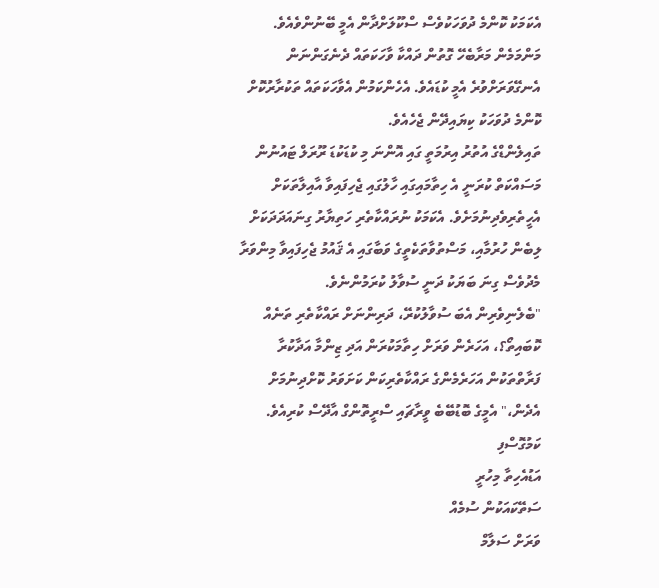އެކަމަކު ކޮންމެ ދުވަހަކުވެސް ސްކޫލަށްދާން އެމީ ބޭނުންވެއެވެ. މަންމަމެން މަރާބެހޭ ގޮތުން ދައްކާ ވާހަކަތައް ދެނެގަންނަން އެނގޭވަރަށްވުރެ އެމީ ކުޑައެވެ. އެހެންކަމުން އެވާހަކަތައް ތަކުރާރުކޮށް ކޮންމެ ދުވަހަކު ކިޔައިދޭން ޖެހެއެވެ.
ތައިލެންޑްގެ އުތުރު އިރުމަތީ ގައި އޮންނަ މި ކުޑަކުޑަ ރޫރަލް ޓައުނުން މަސައްކަތް ކުރަނީ އެ ހިތާމައިގައި ހާލުގައި ޖެހިފައިވާ އާއިލާތަކަށް އެހީތެރިވެދިނުމަށެވެ. އެކަމަކު ނުރައްކާތެރި ހަތިޔާރު ގިނައަދަދަކަށް ލިބެން ހުރުމާއި، މަސްތުވާތަކެތީގެ ވަބާގައި އެ ޤައުމު ޖެހިފައިވާ މިންވަރާ މެދުވެސް ގިނަ ބަޔަކު ދަނީ ސުވާލު ކުރަމުންނެވެ.
"ބެލެނިވެރިން އެބަ ސުވާލުކުރޭ، ދަރިންނަށް ރައްކާތެރި ތަނެއް ކޮބައިތޯ؟، އަހަރެން ވަރަށް ހިތާމަކުރަން އަދި ޒިންމާ އަދާކުރާ ފަރާތްތަކުން އަހަރެމެންގެ ރައްކާތެރިކަން ކަށަވަރު ކޮށްދިނުމަށް އެދެން،" އެމީގެ ބޮޑުބޭބެ ވީރާޗައި ސްރީތޮންގް އާދޭސް ކުރިއެވެ.
ކަމުގޮސްފި
އަޑުއެހިތާ މިހުރީ
ސަތޭކައަކުން ސުމެއް
ވަރަށް ސަލާމް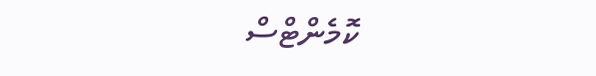ކޮމެންޓްސް